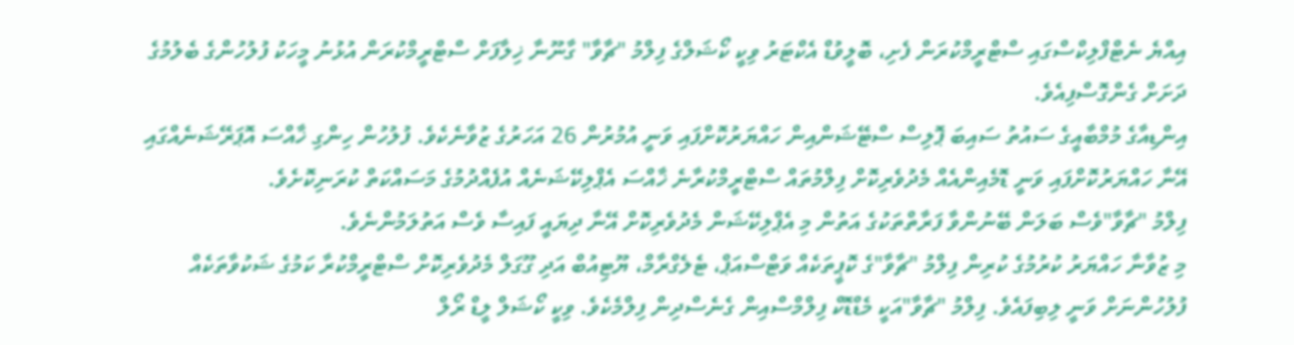އިއްޔެ ނެޓްފްލިކްސްގައި ސްޓްރީމްކުރަން ފެށި، ބޮލީވުޑް އެކްޓަރު ވިކީ ކޯޝަލްގެ ފިލްމު "ޗާވާ" ގާނޫނާ ޚިލާފަށް ސްޓްރީމްކުރަން އުޅުނު މީހަކު ފުލުހުންގެ ބެލުމުގެ ދަށަށް ގެންގޮސްފިއެވެ.
އިންޑިއާގެ މުމްބާއީގެ ސައުތު ސައިބަ ޕޮލިސް ސްޓޭޝަންއިން ހައްޔަރުކޮށްފައި ވަނީ އުމުރުން 26 އަހަރުގެ ޒުވާނެކެވެ. ފުލުހުން ހިންގި ޚާއްސަ އޮޕަރޭޝަނެއްގައި އޭނާ ހައްޔަރުކޮށްފައި ވަނީ ޑޮމެއިންއެއް މެދުވެރިކޮށް ފިލްމުތައް ސްޓްރީމްކުރާނެ ޚާއްސަ އެޕްލިކޭޝަނެއް އުފެއްދުމުގެ މަސައްކަތް ކުރަނިކޮށެވެ.
ފިލްމު "ޗާވާ"ވެސް ބަލަން ބޭނުންވާ ފަރާތްތަކުގެ އަތުން މި އެޕްލިކޭޝަން މެދުވެރިކޮށް އޭނާ ދިޔައީ ފައިސާ ވެސް އަތުލަމުންނެވެ.
މި ޒުވާނާ ހައްޔަރު ކުރުމުގެ ކުރިން ފިލްމު "ޗާވާ"ގެ ކޮޕީތަކެއް ވަޓްސްއަޕް، ޓެލެގްރާމް، ޔޫޓިއުބް އަދި ގޫގަލް މެދުވެރިކޮށް ސްޓްރީމްކުރާ ކަމުގެ ޝަކުވާތަކެއް ފުލުހުންނަށް ވަނީ ލިބިފައެވެ. ފިލްމު "ޗާވާ"އަކީ މެޑްޑޮކް ފިލްމްސްއިން ގެނެސްދިން ފިލްމެކެވެ. ވިކީ ކޯޝަލް ލީޑް ރޯލް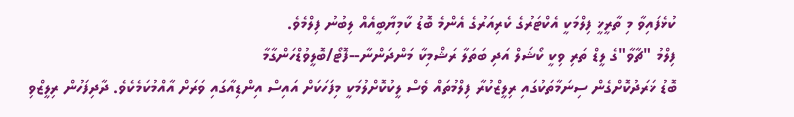ކުޅެފައިވާ މި ތާރީޚީ ފިލްމަކީ އެކްޓަރުގެ ކެރިއަރުގެ އެންމެ ބޮޑު ކާމިޔާބީއެއް ލިބުނު ފިލްމެވެ.
ފިލްމު "ޗާވާ"ގެ ލީޑް ތަރި ވިކީ ކޯޝަލް އަދި ބަތަލާ ރަޝްމިކާ މަންދަންނާ--ފޮޓޯ/ބޮލީވުޑްހަންގާމާ
ބޮޑު ޚަރަދުކޮށްގެން ސިނަމާތަކުގައި ރިލީޒްކުރާ ފިލްމުތައް ވެސް ލީކުކޮށްލުމަކީ މިފަހަކަށް އައިސް އިންޑިއާގައި ވަރަށް އާއްމުކަމެކެވެ. ދާދިފަހުން ރިލީޒްވި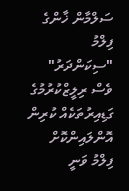ސަލްމާން ޚާންގެ ފިލްމު "ސިކަންދަރު" ވެސް ރިލީޒްކުރުމުގެ ގަޑިއިރުތަކެއް ކުރިން އޮންލައިންކޮށް ފިލްމު ވަނީ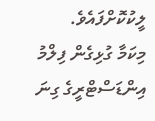ލީކުކޮށްފައެވެ.
މިކަމާ ގުޅިގެން ފިލްމު އިންޑަސްޓްރީގެ ގިނަ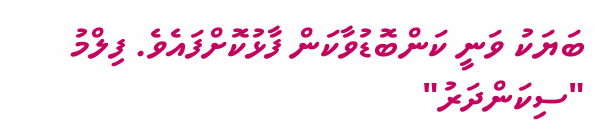ބަޔަކު ވަނީ ކަންބޮޑުވާކަން ފާޅުކޮށްފައެވެ. ފިލްމު "ސިކަންދަރު"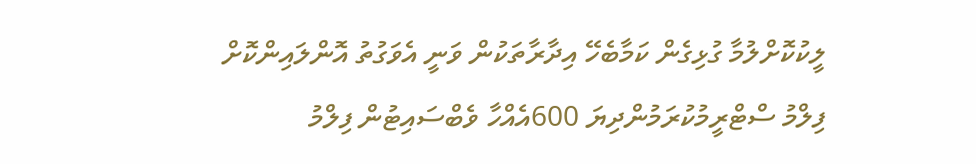ލީކުކޮށްލުމާ ގުޅިގެން ކަމާބެހޭ އިދާރާތަކުން ވަނީ އެވަގުތު އޮންލައިންކޮށް ފިލްމު ސްޓްރީމުކުރަމުންދިޔަ 600އެއްހާ ވެބްސައިޓުން ފިލްމު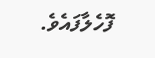ފޮހެލާފައެވެ.